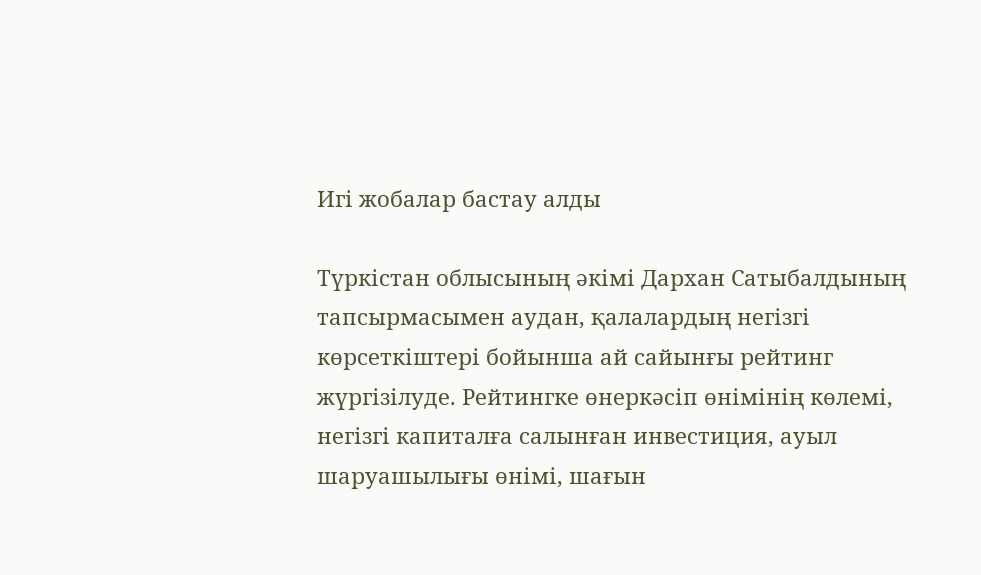Игі жобалар бастау алды

Түркістан облысының әкімі Дархан Сатыбалдының тапсырмасымен аудан, қалалардың негізгі көрсеткіштері бойынша ай сайынғы рейтинг жүргізілуде. Рейтингке өнеркәсіп өнімінің көлемі, негізгі капиталға салынған инвестиция, ауыл шаруашылығы өнімі, шағын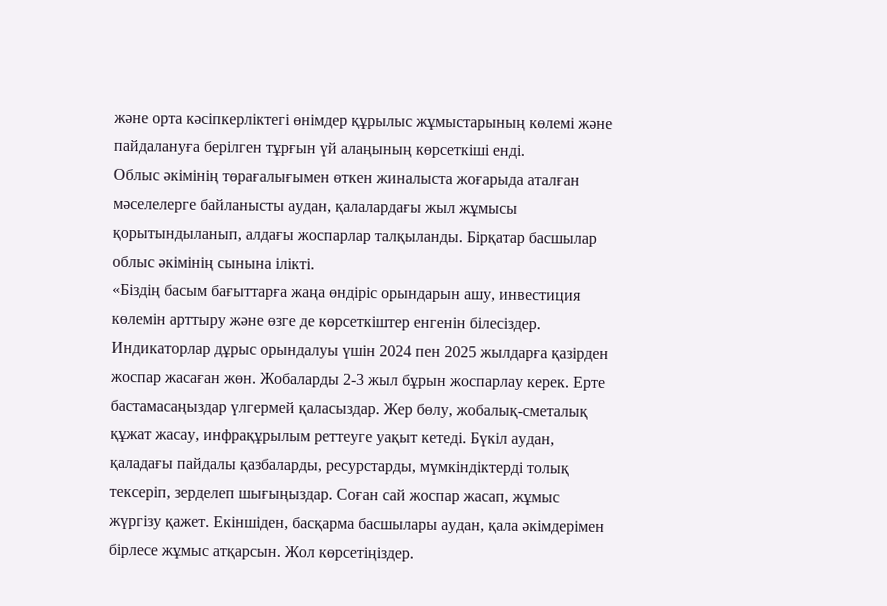және орта кәсіпкерліктегі өнімдер құрылыс жұмыстарының көлемі және пайдалануға берілген тұрғын үй алаңының көрсеткіші енді.
Облыс әкімінің төрағалығымен өткен жиналыста жоғарыда аталған мәселелерге байланысты аудан, қалалардағы жыл жұмысы қорытындыланып, алдағы жоспарлар талқыланды. Бірқатар басшылар облыс әкімінің сынына ілікті.
«Біздің басым бағыттарға жаңа өндіріс орындарын ашу, инвестиция көлемін арттыру және өзге де көрсеткіштер енгенін білесіздер. Индикаторлар дұрыс орындалуы үшін 2024 пен 2025 жылдарға қазірден жоспар жасаған жөн. Жобаларды 2-3 жыл бұрын жоспарлау керек. Ерте бастамасаңыздар үлгермей қаласыздар. Жер бөлу, жобалық-сметалық құжат жасау, инфрақұрылым реттеуге уақыт кетеді. Бүкіл аудан, қаладағы пайдалы қазбаларды, ресурстарды, мүмкіндіктерді толық тексеріп, зерделеп шығыңыздар. Соған сай жоспар жасап, жұмыс жүргізу қажет. Екіншіден, басқарма басшылары аудан, қала әкімдерімен бірлесе жұмыс атқарсын. Жол көрсетіңіздер.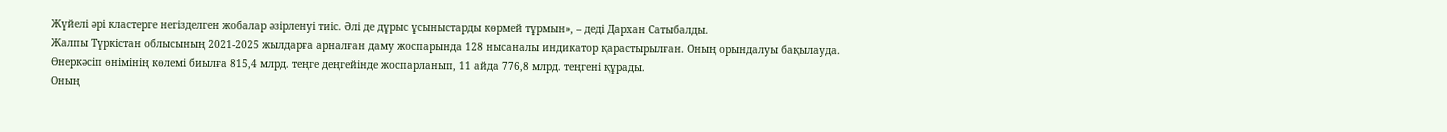Жүйелі әрі кластерге негізделген жобалар әзірленуі тиіс. Әлі де дұрыс ұсыныстарды көрмей тұрмын», – деді Дархан Сатыбалды.
Жалпы Түркістан облысының 2021-2025 жылдарға арналған даму жоспарында 128 нысаналы индикатор қарастырылған. Оның орындалуы бақылауда.
Өнеркәсіп өнімінің көлемі биылға 815,4 млрд. теңге деңгейінде жоспарланып, 11 айда 776,8 млрд. теңгені құрады.
Оның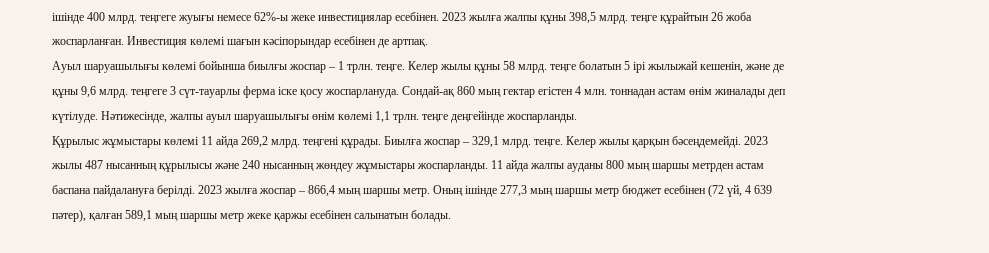ішінде 400 млрд. теңгеге жуығы немесе 62%-ы жеке инвестициялар есебінен. 2023 жылға жалпы құны 398,5 млрд. теңге құрайтын 26 жоба жоспарланған. Инвестиция көлемі шағын кәсіпорындар есебінен де артпақ.
Ауыл шаруашылығы көлемі бойынша биылғы жоспар – 1 трлн. теңге. Келер жылы құны 58 млрд. теңге болатын 5 ірі жылыжай кешенін, және де құны 9,6 млрд. теңгеге 3 сүт-тауарлы ферма іске қосу жоспарлануда. Сондай-ақ 860 мың гектар егістен 4 млн. тоннадан астам өнім жиналады деп күтілуде. Нәтижесінде, жалпы ауыл шаруашылығы өнім көлемі 1,1 трлн. теңге деңгейінде жоспарланды.
Құрылыс жұмыстары көлемі 11 айда 269,2 млрд. теңгені құрады. Биылға жоспар – 329,1 млрд. теңге. Келер жылы қарқын бәсеңдемейді. 2023 жылы 487 нысанның құрылысы және 240 нысанның жөндеу жұмыстары жоспарланды. 11 айда жалпы ауданы 800 мың шаршы метрден астам баспана пайдалануға берілді. 2023 жылға жоспар – 866,4 мың шаршы метр. Оның ішінде 277,3 мың шаршы метр бюджет есебінен (72 үй, 4 639 пәтер), қалған 589,1 мың шаршы метр жеке қаржы есебінен салынатын болады.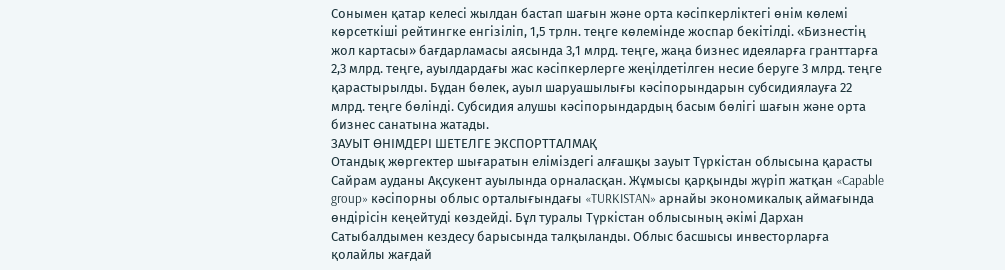Сонымен қатар келесі жылдан бастап шағын және орта кәсіпкерліктегі өнім көлемі көрсеткіші рейтингке енгізіліп, 1,5 трлн. теңге көлемінде жоспар бекітілді. «Бизнестің жол картасы» бағдарламасы аясында 3,1 млрд. теңге, жаңа бизнес идеяларға гранттарға 2,3 млрд. теңге, ауылдардағы жас кәсіпкерлерге жеңілдетілген несие беруге 3 млрд. теңге қарастырылды. Бұдан бөлек, ауыл шаруашылығы кәсіпорындарын субсидиялауға 22 млрд. теңге бөлінді. Субсидия алушы кәсіпорындардың басым бөлігі шағын және орта бизнес санатына жатады.
ЗАУЫТ ӨНІМДЕРІ ШЕТЕЛГЕ ЭКСПОРТТАЛМАҚ
Отандық жөргектер шығаратын еліміздегі алғашқы зауыт Түркістан облысына қарасты Сайрам ауданы Ақсукент ауылында орналасқан. Жұмысы қарқынды жүріп жатқан «Capable group» кәсіпорны облыс орталығындағы «TURKISTAN» арнайы экономикалық аймағында өндірісін кеңейтуді көздейді. Бұл туралы Түркістан облысының әкімі Дархан Сатыбалдымен кездесу барысында талқыланды. Облыс басшысы инвесторларға қолайлы жағдай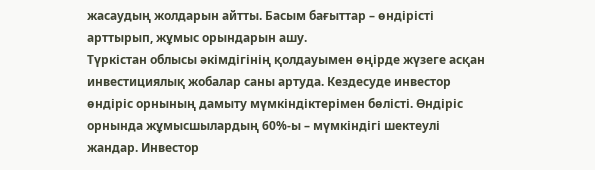жасаудың жолдарын айтты. Басым бағыттар – өндірісті арттырып, жұмыс орындарын ашу.
Түркістан облысы әкімдігінің қолдауымен өңірде жүзеге асқан инвестициялық жобалар саны артуда. Кездесуде инвестор өндіріс орнының дамыту мүмкіндіктерімен бөлісті. Өндіріс орнында жұмысшылардың 60%-ы – мүмкіндігі шектеулі жандар. Инвестор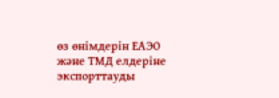өз өнімдерін ЕАЭО және ТМД елдеріне экспорттауды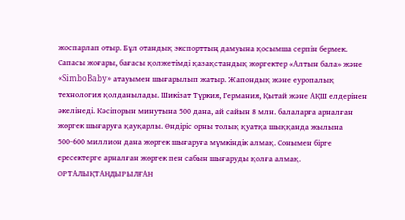жоспарлап отыр. Бұл отандық экспорттың дамуына қосымша серпін бермек.
Сапасы жоғары, бағасы қолжетімді қазақстандық жөргектер «Алтын бала» және «SimboBaby» атауымен шығарылып жатыр. Жапондық және еуропалық технология қолданылады. Шикізат Түркия, Германия, Қытай және АҚШ елдерінен әкелінеді. Кәсіпорын минутына 500 дана, ай сайын 8 млн. балаларға арналған жөргек шығаруға қауқарлы. Өндіріс орны толық қуатқа шыққанда жылына 500-600 миллион дана жөргек шығаруға мүмкіндік алмақ. Сонымен бірге ересектерге арналған жөргек пен сабын шығаруды қолға алмақ.
ОРТАЛЫҚТАНДЫРЫЛҒАН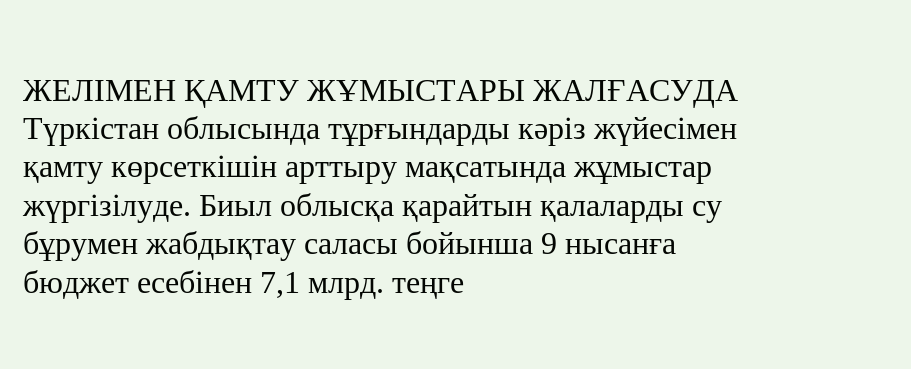ЖЕЛІМЕН ҚАМТУ ЖҰМЫСТАРЫ ЖАЛҒАСУДА
Түркістан облысында тұрғындарды кәріз жүйесімен қамту көрсеткішін арттыру мақсатында жұмыстар жүргізілуде. Биыл облысқа қарайтын қалаларды су бұрумен жабдықтау саласы бойынша 9 нысанға бюджет есебінен 7,1 млрд. теңге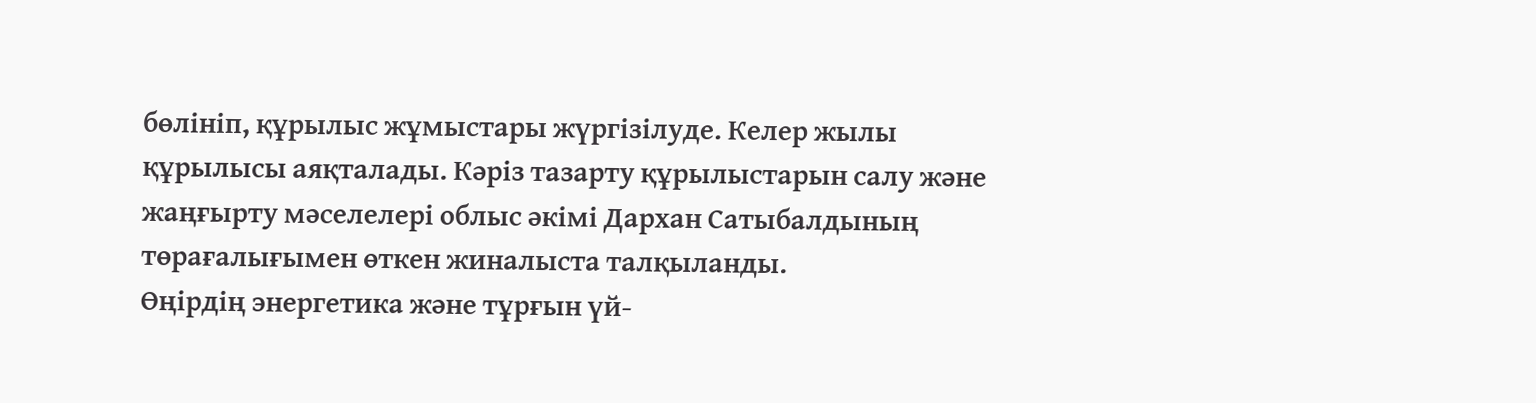бөлініп, құрылыс жұмыстары жүргізілуде. Келер жылы құрылысы аяқталады. Кәріз тазарту құрылыстарын салу және жаңғырту мәселелері облыс әкімі Дархан Сатыбалдының төрағалығымен өткен жиналыста талқыланды.
Өңірдің энергетика және тұрғын үй-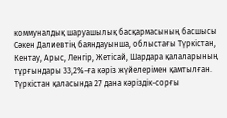коммуналдық шаруашылық басқармасының басшысы Сәкен Далиевтің баяндауынша, облыстағы Түркістан, Кентау, Арыс, Ленгір, Жетісай, Шардара қалаларының тұрғындары 33,2%-ға кәріз жүйелерімен қамтылған. Түркістан қаласында 27 дана кәріздік-сорғы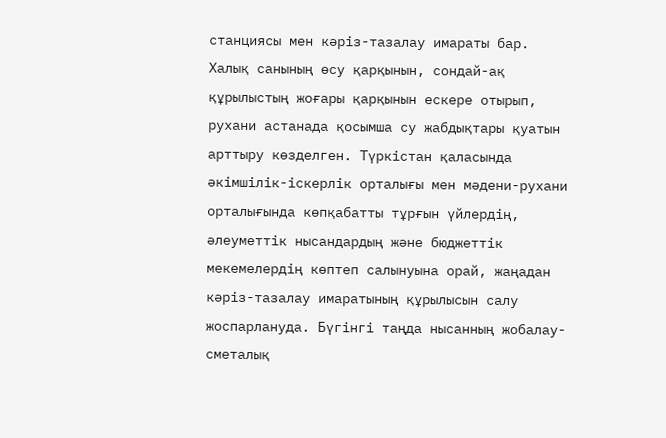станциясы мен кәріз-тазалау имараты бар.
Халық санының өсу қарқынын, сондай-ақ құрылыстың жоғары қарқынын ескере отырып, рухани астанада қосымша су жабдықтары қуатын арттыру көзделген. Түркістан қаласында әкімшілік-іскерлік орталығы мен мәдени-рухани орталығында көпқабатты тұрғын үйлердің, әлеуметтік нысандардың және бюджеттік мекемелердің көптеп салынуына орай, жаңадан кәріз-тазалау имаратының құрылысын салу жоспарлануда. Бүгінгі таңда нысанның жобалау-сметалық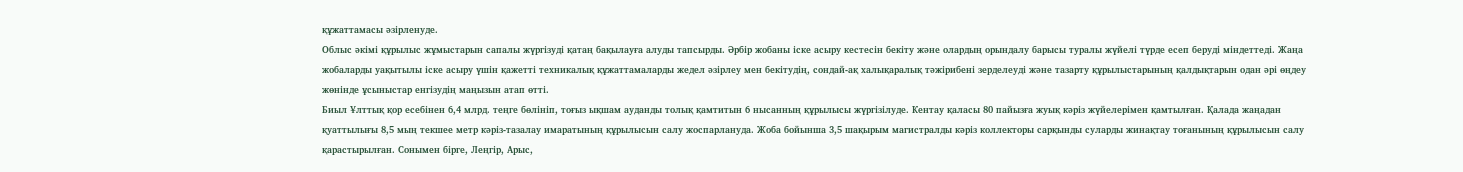құжаттамасы әзірленуде.
Облыс әкімі құрылыс жұмыстарын сапалы жүргізуді қатаң бақылауға алуды тапсырды. Әрбір жобаны іске асыру кестесін бекіту және олардың орындалу барысы туралы жүйелі түрде есеп беруді міндеттеді. Жаңа жобаларды уақытылы іске асыру үшін қажетті техникалық құжаттамаларды жедел әзірлеу мен бекітудің, сондай-ақ халықаралық тәжірибені зерделеуді және тазарту құрылыстарының қалдықтарын одан әрі өңдеу жөнінде ұсыныстар енгізудің маңызын атап өтті.
Биыл Ұлттық қор есебінен 6,4 млрд. теңге бөлініп, тоғыз ықшам ауданды толық қамтитын 6 нысанның құрылысы жүргізілуде. Кентау қаласы 80 пайызға жуық кәріз жүйелерімен қамтылған. Қалада жаңадан қуаттылығы 8,5 мың текшее метр кәріз-тазалау имаратының құрылысын салу жоспарлануда. Жоба бойынша 3,5 шақырым магистралды кәріз коллекторы сарқынды суларды жинақтау тоғанының құрылысын салу қарастырылған. Сонымен бірге, Леңгір, Арыс,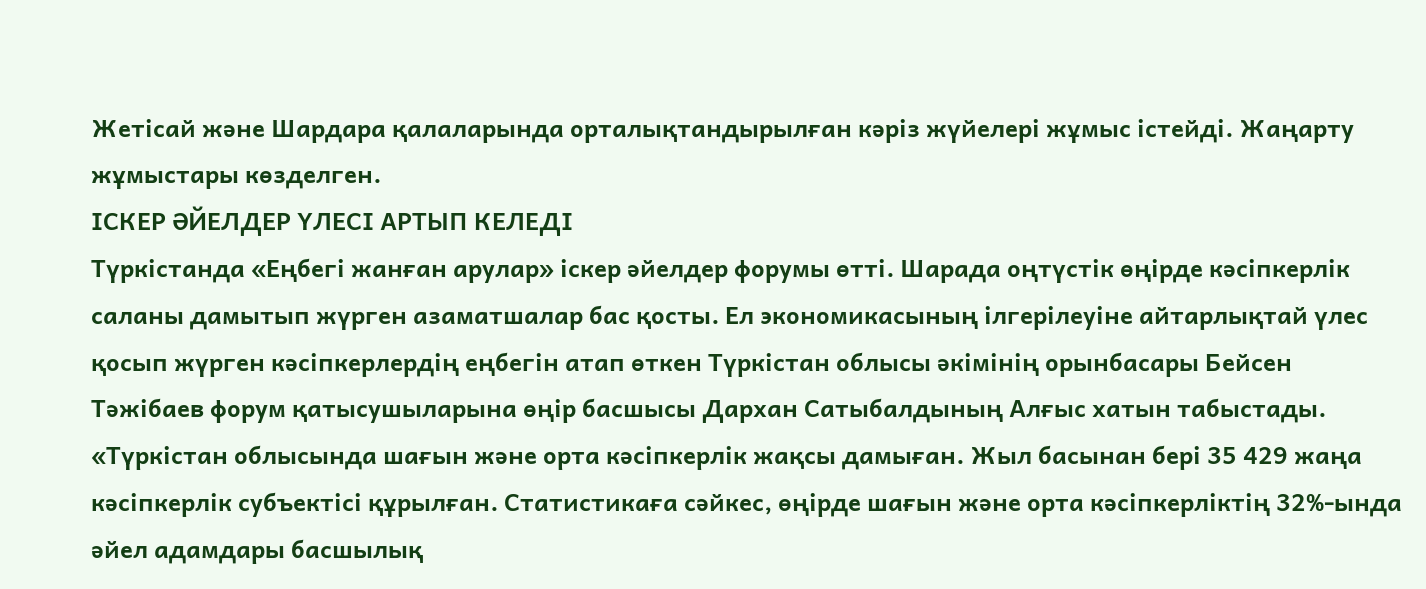Жетісай және Шардара қалаларында орталықтандырылған кәріз жүйелері жұмыс істейді. Жаңарту жұмыстары көзделген.
ІСКЕР ӘЙЕЛДЕР ҮЛЕСІ АРТЫП КЕЛЕДІ
Түркістанда «Еңбегі жанған арулар» іскер әйелдер форумы өтті. Шарада оңтүстік өңірде кәсіпкерлік саланы дамытып жүрген азаматшалар бас қосты. Ел экономикасының ілгерілеуіне айтарлықтай үлес қосып жүрген кәсіпкерлердің еңбегін атап өткен Түркістан облысы әкімінің орынбасары Бейсен Тәжібаев форум қатысушыларына өңір басшысы Дархан Сатыбалдының Алғыс хатын табыстады.
«Түркістан облысында шағын және орта кәсіпкерлік жақсы дамыған. Жыл басынан бері 35 429 жаңа кәсіпкерлік субъектісі құрылған. Статистикаға сәйкес, өңірде шағын және орта кәсіпкерліктің 32%-ында әйел адамдары басшылық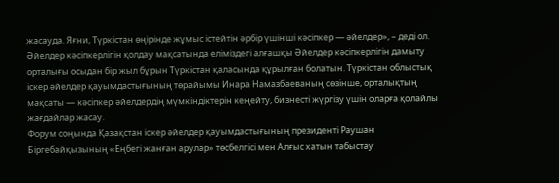жасауда. Яғни, Түркістан өңірінде жұмыс істейтін әрбір үшінші кәсіпкер — әйелдер», – деді ол.
Әйелдер кәсіпкерлігін қолдау мақсатында еліміздегі алғашқы Әйелдер кәсіпкерлігін дамыту орталығы осыдан бір жыл бұрын Түркістан қаласында құрылған болатын. Түркістан облыстық іскер әйелдер қауымдастығының төрайымы Инара Намазбаеваның сөзінше, орталықтың мақсаты — кәсіпкер әйелдердің мүмкіндіктерін кеңейту, бизнесті жүргізу үшін оларға қолайлы жағдайлар жасау.
Форум соңында Қазақстан іскер әйелдер қауымдастығының президенті Раушан Біргебайқызының «Еңбегі жанған арулар» төсбелгісі мен Алғыс хатын табыстау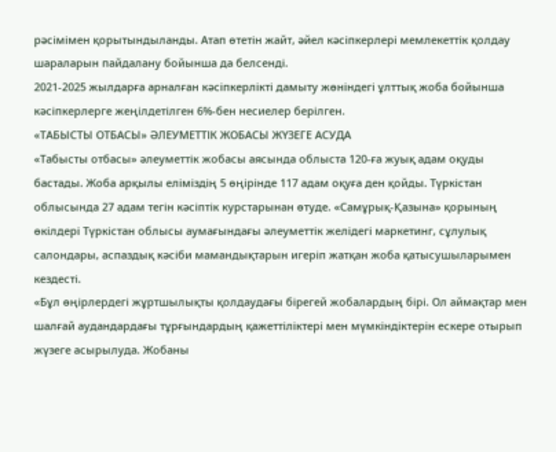рәсімімен қорытындыланды. Атап өтетін жайт, әйел кәсіпкерлері мемлекеттік қолдау шараларын пайдалану бойынша да белсенді.
2021-2025 жылдарға арналған кәсіпкерлікті дамыту жөніндегі ұлттық жоба бойынша кәсіпкерлерге жеңілдетілген 6%-бен несиелер берілген.
«ТАБЫСТЫ ОТБАСЫ» ӘЛЕУМЕТТІК ЖОБАСЫ ЖҮЗЕГЕ АСУДА
«Табысты отбасы» әлеуметтік жобасы аясында облыста 120-ға жуық адам оқуды бастады. Жоба арқылы еліміздің 5 өңірінде 117 адам оқуға ден қойды. Түркістан облысында 27 адам тегін кәсіптік курстарынан өтуде. «Самұрық-Қазына» қорының өкілдері Түркістан облысы аумағындағы әлеуметтік желідегі маркетинг, сұлулық салондары, аспаздық кәсіби мамандықтарын игеріп жатқан жоба қатысушыларымен кездесті.
«Бұл өңірлердегі жұртшылықты қолдаудағы бірегей жобалардың бірі. Ол аймақтар мен шалғай аудандардағы тұрғындардың қажеттіліктері мен мүмкіндіктерін ескере отырып жүзеге асырылуда. Жобаны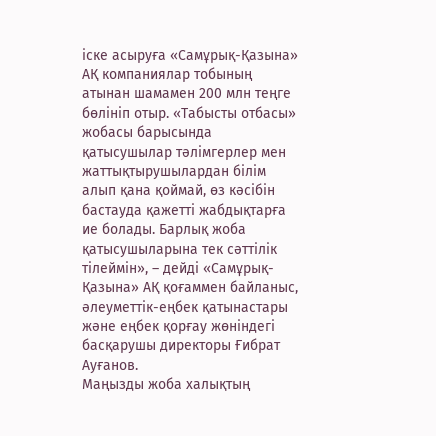іске асыруға «Самұрық-Қазына» АҚ компаниялар тобының атынан шамамен 200 млн теңге бөлініп отыр. «Табысты отбасы» жобасы барысында қатысушылар тәлімгерлер мен жаттықтырушылардан білім алып қана қоймай, өз кәсібін бастауда қажетті жабдықтарға ие болады. Барлық жоба қатысушыларына тек сәттілік тілеймін», – дейді «Самұрық-Қазына» АҚ қоғаммен байланыс, әлеуметтік-еңбек қатынастары және еңбек қорғау жөніндегі басқарушы директоры Ғибрат Ауғанов.
Маңызды жоба халықтың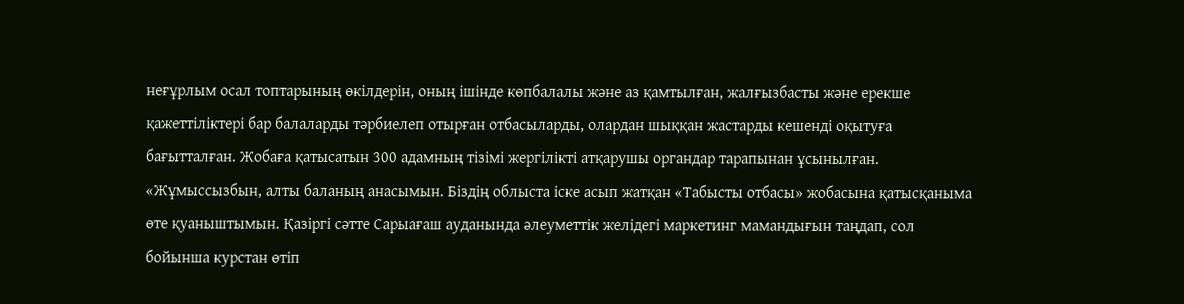неғұрлым осал топтарының өкілдерін, оның ішінде көпбалалы және аз қамтылған, жалғызбасты және ерекше қажеттіліктері бар балаларды тәрбиелеп отырған отбасыларды, олардан шыққан жастарды кешенді оқытуға бағытталған. Жобаға қатысатын 300 адамның тізімі жергілікті атқарушы органдар тарапынан ұсынылған.
«Жұмыссызбын, алты баланың анасымын. Біздің облыста іске асып жатқан «Табысты отбасы» жобасына қатысқаныма өте қуаныштымын. Қазіргі сәтте Сарыағаш ауданында әлеуметтік желідегі маркетинг мамандығын таңдап, сол бойынша курстан өтіп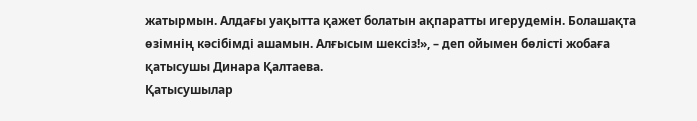жатырмын. Алдағы уақытта қажет болатын ақпаратты игерудемін. Болашақта өзімнің кәсібімді ашамын. Алғысым шексіз!», – деп ойымен бөлісті жобаға қатысушы Динара Қалтаева.
Қатысушылар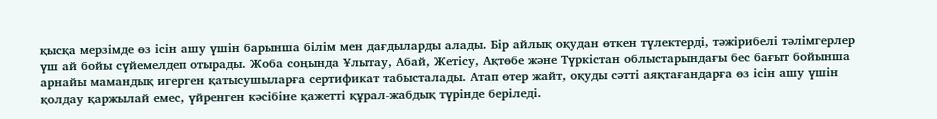қысқа мерзімде өз ісін ашу үшін барынша білім мен дағдыларды алады. Бір айлық оқудан өткен түлектерді, тәжірибелі тәлімгерлер үш ай бойы сүйемелдеп отырады. Жоба соңында Ұлытау, Абай, Жетісу, Ақтөбе және Түркістан облыстарындағы бес бағыт бойынша арнайы мамандық игерген қатысушыларға сертификат табысталады. Атап өтер жайт, оқуды сәтті аяқтағандарға өз ісін ашу үшін қолдау қаржылай емес, үйренген кәсібіне қажетті құрал-жабдық түрінде беріледі.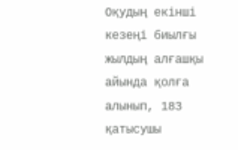Оқудың екінші кезеңі биылғы жылдың алғашқы айында қолға алынып, 183 қатысушы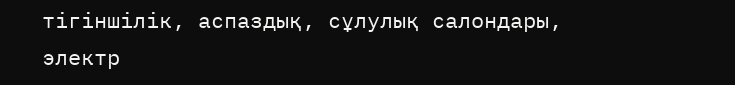тігіншілік, аспаздық, сұлулық салондары, электр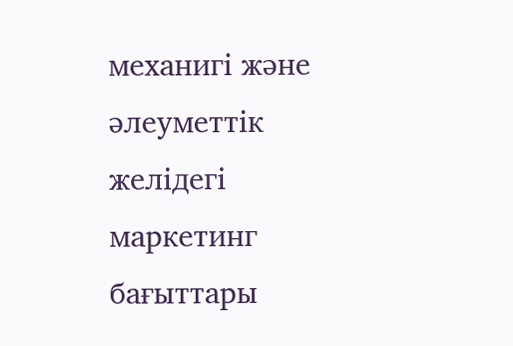механигі және әлеуметтік желідегі маркетинг бағыттары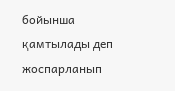бойынша қамтылады деп жоспарланып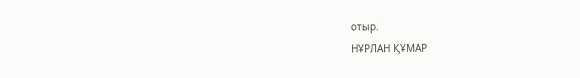отыр.
НҰРЛАН ҚҰМАР